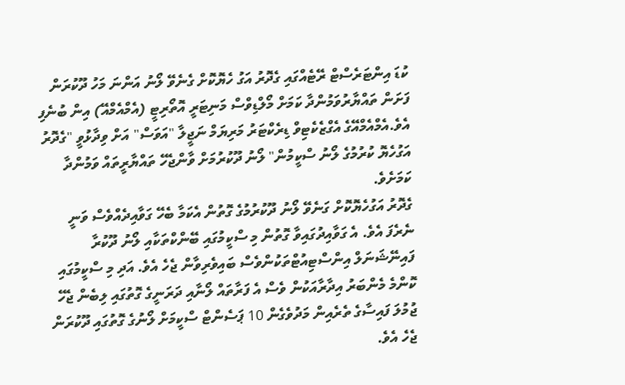ކުޑަ އިންޓަރެސްޓް ރޭޓެއްގައި ގެދޮރު އަގު ހެޔޮކޮށް ގެނެވޭ ލޯނު އަންނަ މަހު ދޫކުރަން ފަށަން ތައްޔާރުވަމުންދާ ކަމަށް މޯލްޑިވްސް މަނިޓަރީ އޮތޯރިޓީ (އެމްއެމްއޭ) އިން ބުނެފި އެވެ.އެމްއެމްއޭގެ އެގްޒެކެޓިވް ޑިރެކްޓަރު މަރިޔަމް ނަޖީލާ "އަވަސް" އަށް ވިދާޅުވީ "ގެދޮރު އަގުހެޔޮ ކުރުމުގެ ލޯނު ސްކީމުން" ލޯނު ދޫކުރުމަށް ވާންޖެހޭ ތައްޔާރީތައް ވަމުންދާ ކަމަށެވެ.
ގެދޮރު އަގުހެޔޮކޮށް ގަނެވޭ ލޯނު ދޫކުރުމުގެ ގޮތުން އެކަމާ ބެހޭ ގަވާއިދެއްވެސް ވަނީ ނެރެފަ އެވެ. އެ ގަވާއިދުގައިވާ ގޮތުން މި ސްކީމުގައި ބޭންކްތަކާއި ލޯނު ދޫކުރާ ފައިނޭޝަނަލް އިންސްޓިއުޓްތަކުންވެސް ބައިވެރިވާން ޖެހެ އެވެ. އަދި މި ސްކީމުގައި ކޮންމެ މެންބަރު އިދާރާއަކުން ވެސް އެ ފަރާތައް ލޯނާއި ދަރަނީގެ ގޮތުގައި ލިބެން ޖެހޭ ޖުމުލަ ފައިސާގެ ތެރެއިން މަދުވެގެން 10 ޕަސެންޓް ސްކީމަށް ލޯނުގެ ގޮތުގައި ދޫކުރަން ޖެހެ އެވެ.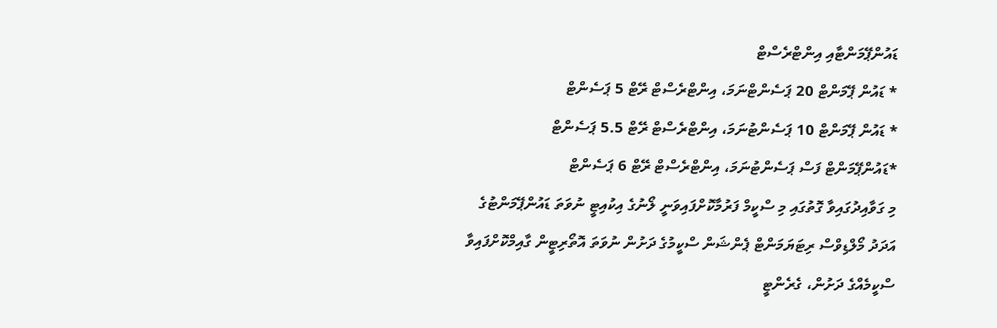ޑައުންޕޭމަންޓާއި އިންޓްރެސްޓް
* ޑައުން ޕޭމަންޓް 20 ޕަސެންޓްނަމަ، އިންޓްރެސްޓް ރޭޓް 5 ޕަސެންޓް
* ޑައުން ޕޭމަންޓް 10 ޕަސެންޓުނަމަ، އިންޓްރެސްޓް ރޭޓް 5.5 ޕަސެންޓް
*ޑައުންޕޭމަންޓް ފަސް ޕަސެންޓުނަމަ، އިންޓްރެސްޓް ރޭޓް 6 ޕަސެންޓް
މި ގަވާއިދުގައިވާ ގޮތުގައި މި ސްކީމް ފަރުމާކޮށްފައިވަނީ ލޯނުގެ އިކުއިޓީ ނުވަތަ ޑައުންޕޭމަންޓުގެ އަދަދު މޯލްޑިވްސް ރިޓަޔަމަންޓް ޕެންޝަން ސްކީމުގެ ދަށުން ނުވަތަ އޮތޯރިޓީން ގާއިމްކޮށްފައިވާ ސްކީމެއްގެ ދަށުން، ގެރެންޓީ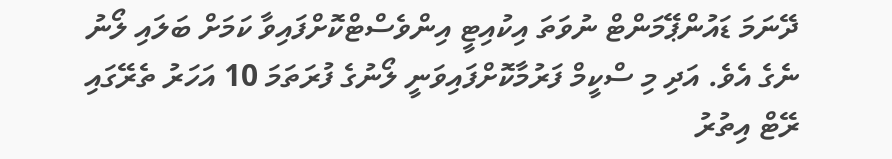ދޭނަމަ ޑައުންޕޭމަންޓް ނުވަތަ އިކުއިޓީ އިންވެސްޓްކޮށްފައިވާ ކަމަށް ބަލައި ލޯނު ނެގެ އެވެ. އަދި މި ސްކީމް ފަރުމާކޮށްފައިވަނީ ލޯނުގެ ފުރަތަމަ 10 އަހަރު ތެރޭގައި ރޭޓް އިތުރު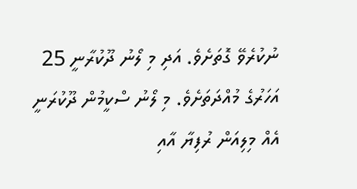ނުކުރެވޭ ގޮތަށެވެ. އަދި މި ލޯނު ދޫކުރާނީ 25 އަހަރުގެ މުއްދަތަށެވެ. މި ލޯނު ސްކީމުން ދޫކުރަނީ އެއް މިލިއަން ރުފިޔާ އާއި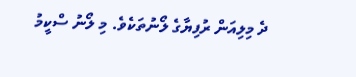ދެ މިލިއަން ރުފިޔާގެ ލޯނުތަކެވެ. މި ލޯނު ސްކީމު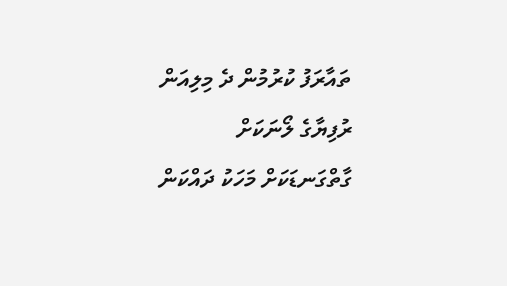ތައާރަފު ކުރުމުން ދެ މިލިއަން ރުފިޔާގެ ލޯނަކަށް ގާތްގަނޑަކަށް މަހަކު ދައްކަން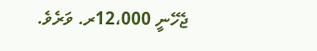ޖެހޭނީ 12،000ރ. ވަރެވެ.